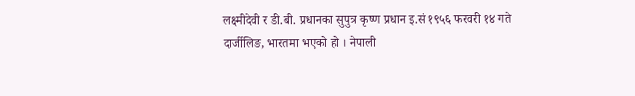लक्ष्मीदेवी र डी.बी. प्रधानका सुपुत्र कृष्ण प्रधान इ.सं १९५६ फरवरी १४ गते दार्जीलिङ, भारतमा भएको हो । नेपाली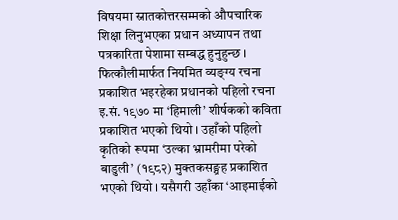विषयमा स्नातकोत्तरसम्मको औपचारिक शिक्षा लिनुभएका प्रधान अध्यापन तथा पत्रकारिता पेशामा सम्बद्ध हुनुहुन्छ । फित्कौलीमार्फत नियमित व्यङ्ग्य रचना प्रकाशित भइरहेका प्रधानको पहिलो रचना इ.सं. १९७० मा ‘हिमाली’ शीर्षकको कविता प्रकाशित भएको थियो । उहाँको पहिलो कृतिको रूपमा ‘उल्का भ्रामरीमा परेको बाडुली’ (१९८२) मुक्तकसङ्ग्रह प्रकाशित भएको थियो । यसैगरी उहाँका ‘आइमाईको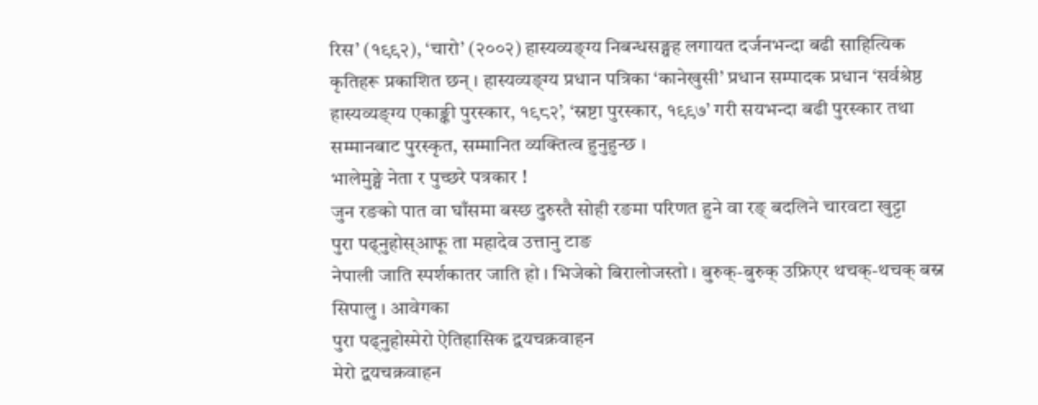रिस’ (१९९२), ‘चारो’ (२००२) हास्यव्यङ्ग्य निबन्धसङ्ग्रह लगायत दर्जनभन्दा बढी साहित्यिक कृतिहरू प्रकाशित छन् । हास्यव्यङ्ग्य प्रधान पत्रिका ‘कानेखुसी’ प्रधान सम्पादक प्रधान ‘सर्वश्रेष्ठ हास्यव्यङ्ग्य एकाङ्की पुरस्कार, १९८२’, ‘स्रष्टा पुरस्कार, १९९७’ गरी सयभन्दा बढी पुरस्कार तथा सम्मानबाट पुरस्कृत, सम्मानित व्यक्तित्व हुनुहुन्छ ।
भालेमुङ्ग्रे नेता र पुच्छरे पत्रकार !
जुन रङको पात वा घाँसमा बस्छ दुरुस्तै सोही रङमा परिणत हुने वा रङ् बदलिने चारवटा खुट्टा
पुरा पढ्नुहोस्आफू ता महादेव उत्तानु टाङ
नेपाली जाति स्पर्शकातर जाति हो । भिजेको बिरालोजस्तो । बुरुक्-बुरुक् उफ्रिएर थचक्-थचक् बस्न सिपालु । आवेगका
पुरा पढ्नुहोस्मेरो ऐतिहासिक द्वयचक्रवाहन
मेरो द्वयचक्रवाहन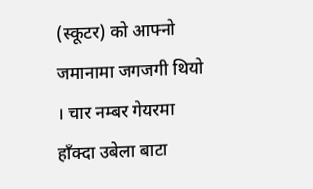(स्कूटर) को आफ्नो जमानामा जगजगी थियो । चार नम्बर गेयरमा हाँक्दा उबेला बाटा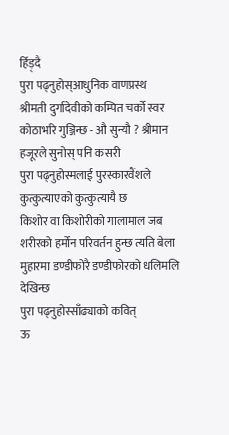हिँड़्दै
पुरा पढ्नुहोस्आधुनिक वाणप्रस्थ
श्रीमती दुर्गादेवीको कम्पित चर्को स्वर कोठाभरि गुञ्जिन्छ - औ सुन्यौ ? श्रीमान हजूरले सुनोस् पनि कसरी
पुरा पढ्नुहोस्मलाई पुरस्कारवैंशले कुत्कुत्याएको कुत्कुत्यायै छ
किशोर वा किशोरीको गालामाल जब शरीरको हर्मोन परिवर्तन हुन्छ त्यति बेला मुहारमा डण्डीफोरै डण्डीफोरको धलिमलि देखिन्छ
पुरा पढ्नुहोस्साँढ्याको कवित्
ऊ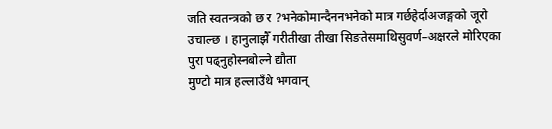जति स्वतन्त्रको छ र ?भनेकोमान्दैननभनेको मात्र गर्छहेर्दाअजङ्गको जूरो उचाल्छ । हानुलाझैँ गरीतीखा तीखा सिङतेसमाथिसुवर्ण–अक्षरले मोरिएका
पुरा पढ्नुहोस्नबोल्ने द्यौता
मुण्टो मात्र हल्लाउँथे भगवान्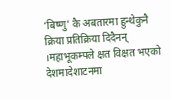‘बिष्णु’ कै अबतारमा हुन्थेकुनै क्रिया प्रतिक्रिया दिदैनन् ।महाभूकम्पले क्षत विक्षत भएको देशमादेशाटनमा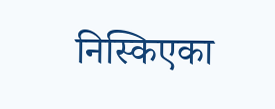निस्किएका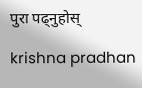पुरा पढ्नुहोस्

krishna pradhan